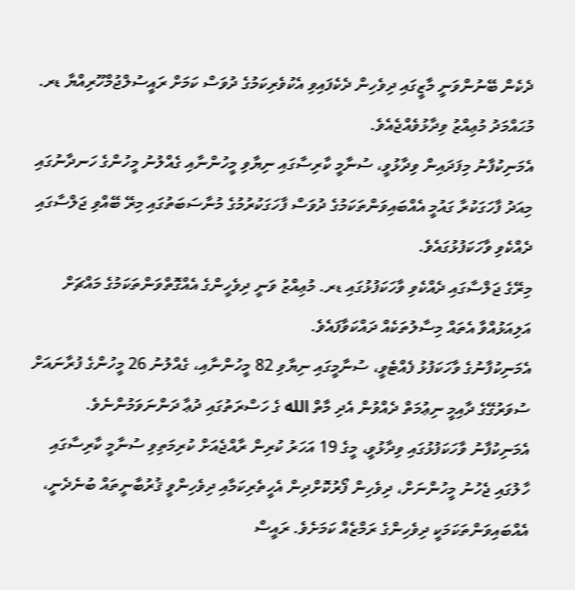ދެކެން ބޭނުންވަނީ މާޒީގައި ދިވެހިން ދެކެފައިވި އެކުވެރިކަމުގެ ދުވަސް ކަމަށް ރައީސުލްޖުމްހޫރިއްޔާ ޑރ. މުޙައްމަދު މުޢިއްޒު ވިދާޅުވެއްޖެއެވެ.
އެމަނިކުފާނު މިފަދައިން ވިދާޅުވީ، ސުނާމީ ކާރިސާގައި ނިޔާވި މީހުންނާއި ގެއްލުނު މީހުންގެ ހަނދާނުގައި މިއަދު ފާހަގަކުރާ ގައުމީ އެއްބައިވަންތަކަމުގެ ދުވަސް ފާހަގަކުރުމުގެ މުނާސަބަތުގައި މިރޭ ބޭއްވި ޖަލްސާގައި ދެއްކެވި ވާހަކަފުޅުގައެވެ.
މިރޭގެ ޖަލްސާގައި ދެއްކެވި ވާހަކަފުޅުގައި ޑރ. މުޢިއްޒު ވަނީ ދިވެހީންގެ އެއްގޮތްވަންތަކަމުގެ މައްޗަށް އަލިއަޅުއްވާ އެތައް މިސާލުތަކެއް ދައްކަވާފައެވެ.
އެމަނިކުފާނުގެ ވާހަކަފުޅު ފެއްޓެވީ، ސުނާމީގައި ނިޔާވި 82 މީހުންނާއި، ގެއްލުނު 26 މީހުންގެ ފުރާނައަށް ސުވަރުގޭގެ ދާއިމީ ނިޢުމަތް ދެއްވުން އެދި މާތް الله ގެ ހަސްރަތުގައި ދުޢާ ދަންނަވަމުންނެވެ.
އެމަނިކުފާނު ވާހަކަފުޅުގައި ވިދާޅުވީ، މީގެ 19 އަހަރު ކުރިން ރާއްޖެއަށް ކުރިމަތިވި ސުނާމީ ކާރިސާގައި ހާލުގައި ޖެހުނު މީހުންނަށް، ދިވެހިން ފޯރުކޮށްދިން އެހީތެރިކަމާއި ދިވެހިންވީ ޤުރުބާނީތައް ބުނެދެނީ، އެއްބައިވަންތަކަމަކީ ދިވެހިންގެ ރަމްޒެއް ކަމަށެވެ. ރައީސް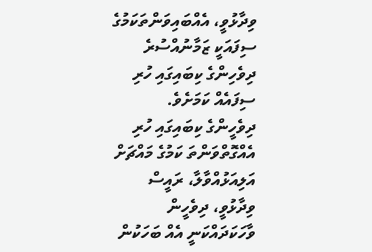ވިދާޅުވީ، އެއްބައިވަންތަކަމުގެ ސިފައަކީ ޒަމާނުއްސުރެ ދިވެހިންގެ ކިބައިގައި ހުރި ސިފައެއް ކަމަށެވެ.
ދިވެހީންގެ ކިބައިގައި ހުރި އެއްގޮތްވަންތަ ކަމުގެ މައްޗަށް އަލިއަޅުއްވާލާ، ރައީސް ވިދާޅުވީ، ދިވެހީން ވާހަކަދައްކަނީ އެއް ބަހަކުން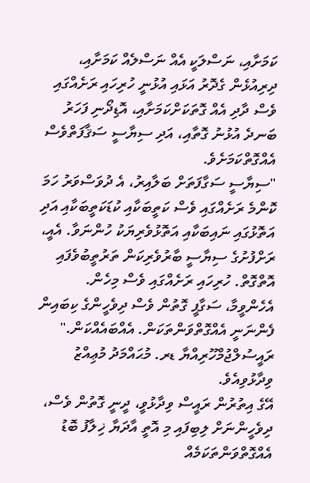ކަމަށާއި، ނަސްލަކީ އެއް ނަސްލެއް ކަމަށާއި، ދިރިއުޅެން ގެދޮރު އަޅައި އުޅުނީ ހުރިހައި ރަށެއްގައި ވެސް ދާދި އެއް ގޮތަކަށްކަމަށާއި، އޮޑިދޯނި ފަހަރު ބަނދެ އުޅުނު ގޮތާއި، އަދި ސިޔާސީ ސަޤާފަތްވެސް އެއްގޮތްކަމަށެވެ.
"ސިޔާސީ ސަގާފަތަށް ބަލާއިރު، އެ ދުވަސްވަރު ހަމަ ކޮންމެ ރަށެއްގައި ވެސް ކަތީބަކާއި ކުޑަކަތީބަކާއި އަދި އަތޮޅުގައި ނައިބަކާއި އަތޮޅުވެރިޔަކު ހުންނަވާ. އެއީ، ރަށްފުށުގެ ސިޔާސީ ބާރުވެރިކަން ތަރުތީބުވެފައި އޮތްގޮތް. ހުރިހައި ރަށެއްގައި ވެސް މިހެން. އެހެންވީމާ، ސަގާފީ ގޮތުން ވެސް ދިވެހީންގެ ކިބައިން ފެންނަނީ އެއްގޮތްވަންތަކަން. އެއްބައެއްކަން." ރައީސުލްޖުމްހޫރިއްޔާ ޑރ. މުޙައްމަދު މުޢިއްޒު ވިދާޅުވިއެވެ.
އޭގެ އިތުރުން ރައީސް ވިދާޅުވީ، ދީނީ ގޮތުން ވެސް، ދިވެހީންނަށް ލިބިފައި މި އޮތީ އާދަޔާ ޚިލާފު ބޮޑު އެއްގޮތްވަންތަކަމެއް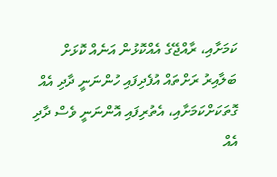ކަމަށާއި، ރާއްޖޭގެ އެއްކޮޅުން އަނެއް ކޮޅަށް ބަލާއިރު ރަށްތައް އުފެދިފައި ހުންނަނީ ދާދި އެއް ގޮތަކަށްކަމަށާއި، އެތުރިފައި އޮންނަނީ ވެސް ދާދި އެއް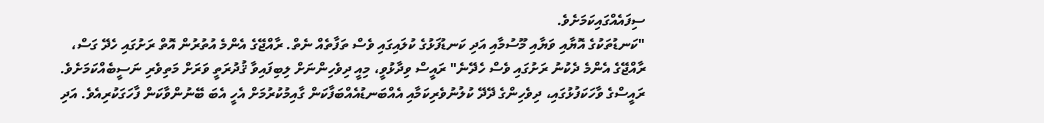ސިފައެއްގައިކަމަށެވެ.
"ކަނޑުތަކުގެ އޮޔާއި ވަޔާއި މޫސުމާއި އަދި ކަނޑުފަޅުގެ ކުލައިގައި ވެސް ތަފާތެއް ނެތް. ރާއްޖޭގެ އެންމެ އުތުރުން އޮތް ރަށުގައި ހެދޭ ގަސް، ރާއްޖޭގެ އެންމެ ދެކުނު ރަށުގައި ވެސް ހެދޭނެ" ރައީސް ވިދާޅުވީ، މިއީ ދިވެހިންނަށް ލިބިފައިވާ ޤުދުރަތީ ވަރަށް މަތިވެރި ނަސީބެއްކަމަށެވެ.
ރައީސްގެ ވާހަކަފުޅުގައި، ދިވެހިންގެ ދޭދޭ ކުލުނުވެރިކަމާއި އެއްބަނޑުއެއްބަފާކަން ގާއިމުކުރުމަށް އެހީ އެބަ ބޭނުންވާކަން ފާހަގަކުރިއެވެ. އަދި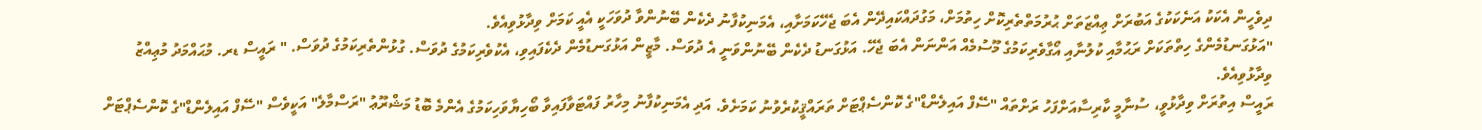ދިވެހީން އެކަކު އަނެކަކުގެ އަބުރަށް ޢިއްޒަތަށް ޙުރުމަތްތެރިކޮށް ހިތުމަށް، މަގުދައްކައިދޭން އެބަ ޖެހޭކަމަށާއި، އެމަނިކުފާނު ދެކެން ބޭނުންވާ ދުވަހަކީ އެއީ ކަމަށް ވިދާޅުވިއެވެ.
"އަޅުގަނޑުމެންގެ ހިތްތަކަށް ރަޙުމާއި ކުލުނާއި އޯގާވެރިކަމުގެ މޫސުމެއް އަންނަން އެބަ ޖެހޭ. އަޅުގަނޑު ދެކެން ބޭނުންވަނީ އެ ދުވަސް. މާޒީން އަޅުގަނޑުމެން ދެކެފައިވި، އެކުވެރިކަމުގެ ދުވަސް. ގުޅުންތެރިކަމުގެ ދުވަސް. " ރައީސް ޑރ. މުޙައްމަދު މުޢިއްޒު ވިދާޅުވިއެވެ.
ރައީސް އިތުރަށް ވިދާޅުވީ، ސުނާމީ ކާރިސާއަށްފަހު ރަށްތައް "ސޭފް އައިލެންޑް"ގެ ކޮންސެޕްޓަށް ތަރައްޤީކުރެވުނު ކަމަށެވެ. އަދި އެމަނިކުފާނު މިހާރު ފައްޓަވާފައިވާ ބޯހިޔާވަހިކަމުގެ އެންމެ ބޮޑު މަޝްރޫޢު "ރަސްމާލެ" އަކީވެސް "ސޭފް އައިލެންޑް"ގެ ކޮންސެޕްޓަށް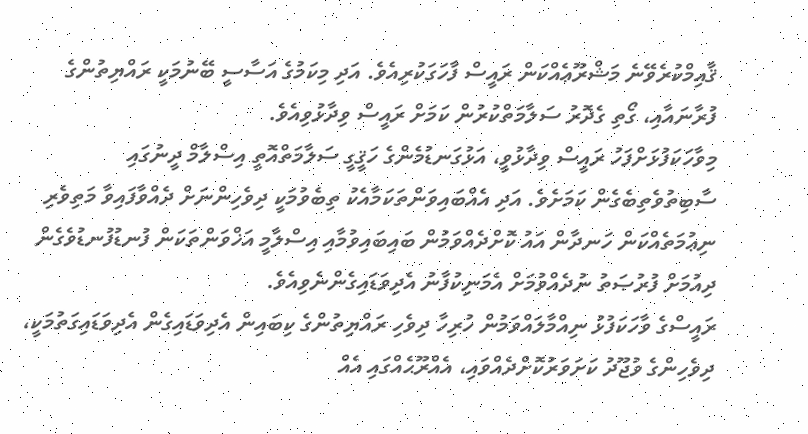ޤާއިމްކުރެވޭނެ މަޝްރޫޢެއްކަން ރައީސް ފާހަގަކުރިއެވެ. އަދި މިކަމުގެ އަސާސީ ބޭނުމަކީ ރައްޔިތުންގެ ފުރާނައާއި، ގޯތި ގެދޮރު ސަލާމަތްކުރުން ކަމަށް ރައީސް ވިދާޅުވިއެވެ.
މިވާހަކަފުޅަށްފަހު ރައީސް ވިދާޅުވީ، އަޅުގަނޑުމެންގެ ހަޤީގީ ސަލާމަތްއޮތީ އިސްލާމް ދީނުގައި ސާބިތުވެތިބެގެން ކަމަށެވެ. އަދި އެއްބައިވަންތަކަމާއެކު ތިބެވުމަކީ ދިވެހިންނަށް ދެއްވާފައިވާ މަތިވެރި ނިޢުމަތެއްކަން ހަނދާން އައު ކޮށްދެއްވަމުން ބައިބައިވުމާއި އިސްލާމީ އަޚްވަންތަކަން ފުނޑުފުނޑުވެގެން ދިއުމަށް ފުރުޞަތު ނުދެއްވުމަށް އެމަނިކުފާނު އެދިވަޑައިގެންނެވިއެވެ.
ރައީސްގެ ވާހަކަފުޅު ނިއްމާލައްވަމުން ހުރިހާ ދިވެހި ރައްޔިތުންގެ ކިބައިން އެދިވަޑައިގެން އެދިވަޑައިގަތުމަކީ، ދިވެހިންގެ ވުޖޫދު ކަށަވަރުކޮށްދެއްވައި، އެއްރޫޙެއްގައި އެއް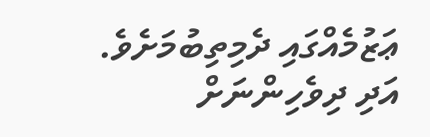ޢަޒުމެއްގައި ދެމިތިބުމަށެވެ. އަދި ދިވެހިންނަށް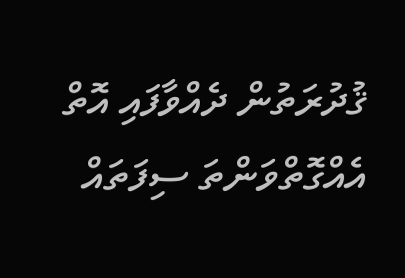ޤުދުރަތުން ދެއްވާފައި އޮތް އެއްގޮތްވަންތަ ސިފަތައް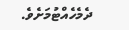ދެމެހެއްޓުމަށެވެ.